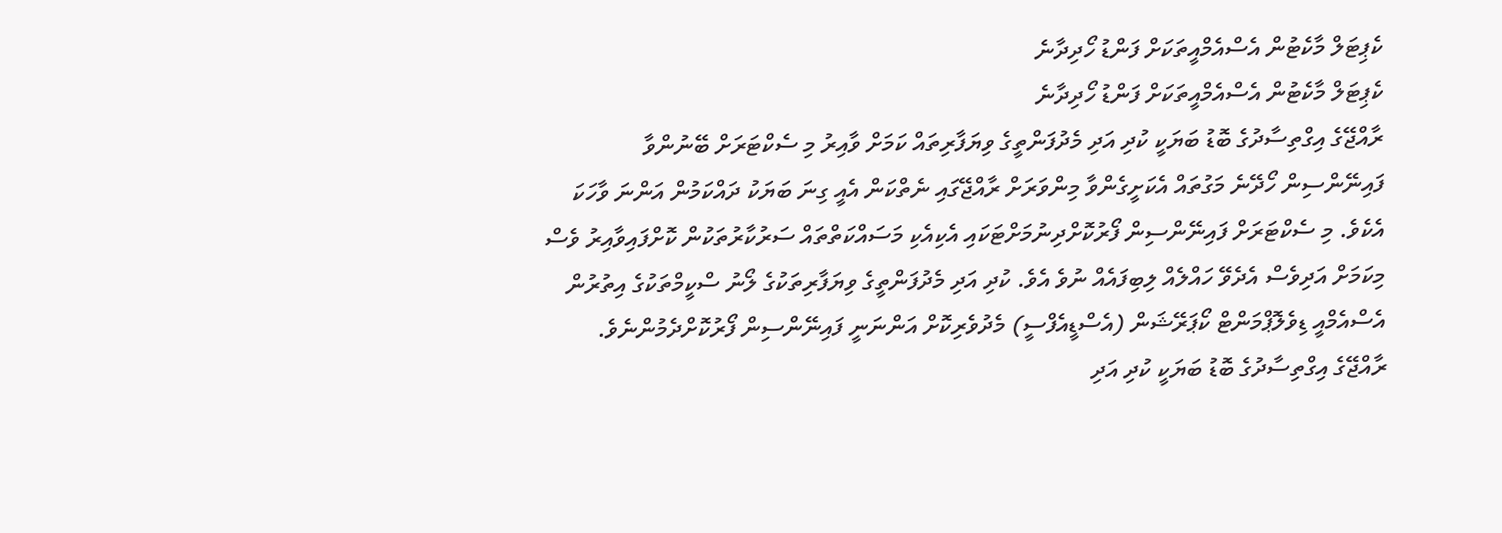ކެޕިޓަލް މާކެޓުން އެސްއެމްއީތަކަށް ފަންޑު ހޯދިދާނެ
ކެޕިޓަލް މާކެޓުން އެސްއެމްއީތަކަށް ފަންޑު ހޯދިދާނެ
ރާއްޖޭގެ އިގްތިސާދުގެ ބޮޑު ބަޔަކީ ކުދި އަދި މެދުފަންތީގެ ވިޔަފާރިތައް ކަމަށް ވާއިރު މި ސެކްޓަރަށް ބޭނުންވާ ފައިނޭންސިން ހޯދޭނެ މަގުތައް އެކަށީގެންވާ މިންވަރަށް ރާއްޖޭގައި ނެތްކަން އެއީ ގިނަ ބަޔަކު ދައްކަމުން އަންނަ ވާހަކަ އެކެވެ. މި ސެކްޓަރަށް ފައިނޭންސިން ފޯރުކޮށްދިނުމަށްޓަކައި އެކިއެކި މަސައްކަތްތައް ސަރުކާރުތަކުން ކޮށްފައިވާއިރު ވެސް މިކަމަށް އަދިވެސް އެދެވޭ ހައްލެއް ލިބިފައެއް ނުވެ އެވެ. ކުދި އަދި މެދުފަންތީގެ ވިޔަފާރިތަކުގެ ލޯނު ސްކީމްތަކުގެ އިތުރުން އެސްއެމްއީ ޑިވެލޮޕްމަންޓް ކޯޕަރޭޝަން (އެސްޑީއެފްސީ) މެދުވެރިކޮށް އަންނަނީ ފައިނޭންސިން ފޯރުކޮށްދެމުންނެވެ.
ރާއްޖޭގެ އިގްތިސާދުގެ ބޮޑު ބަޔަކީ ކުދި އަދި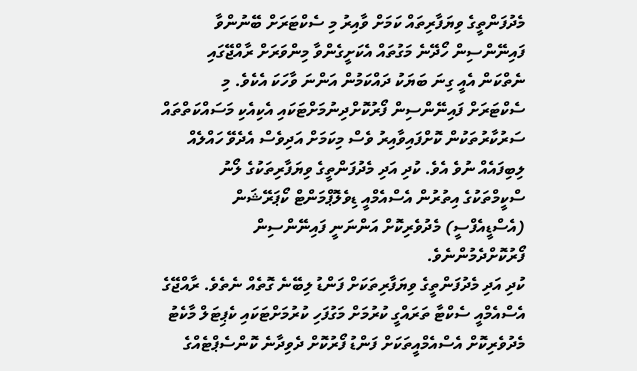މެދުފަންތީގެ ވިޔަފާރިތައް ކަމަށް ވާއިރު މި ސެކްޓަރަށް ބޭނުންވާ ފައިނޭންސިން ހޯދޭނެ މަގުތައް އެކަށީގެންވާ މިންވަރަށް ރާއްޖޭގައި ނެތްކަން އެއީ ގިނަ ބަޔަކު ދައްކަމުން އަންނަ ވާހަކަ އެކެވެ. މި ސެކްޓަރަށް ފައިނޭންސިން ފޯރުކޮށްދިނުމަށްޓަކައި އެކިއެކި މަސައްކަތްތައް ސަރުކާރުތަކުން ކޮށްފައިވާއިރު ވެސް މިކަމަށް އަދިވެސް އެދެވޭ ހައްލެއް ލިބިފައެއް ނުވެ އެވެ. ކުދި އަދި މެދުފަންތީގެ ވިޔަފާރިތަކުގެ ލޯނު ސްކީމްތަކުގެ އިތުރުން އެސްއެމްއީ ޑިވެލޮޕްމަންޓް ކޯޕަރޭޝަން (އެސްޑީއެފްސީ) މެދުވެރިކޮށް އަންނަނީ ފައިނޭންސިން ފޯރުކޮށްދެމުންނެވެ.
ކުދި އަދި މެދުފަންތީގެ ވިޔަފާރިތަކަށް ފަންޑު ލިބޭނެ ގޮތެއް ނެތެވެ. ރާއްޖޭގެ އެސްއެމްއީ ސެކްޓާ ތަރައްގީ ކުރުމަށް މަގުފަހި ކުރުމަށްޓަކައި ކެޕިޓަލް މާކެޓު މެދުވެރިކޮށް އެސްއެމްއީތަކަށް ފަންޑު ފޯރުކޮށް ދެވިދާނެ ކޮންސެޕްޓެއްގެ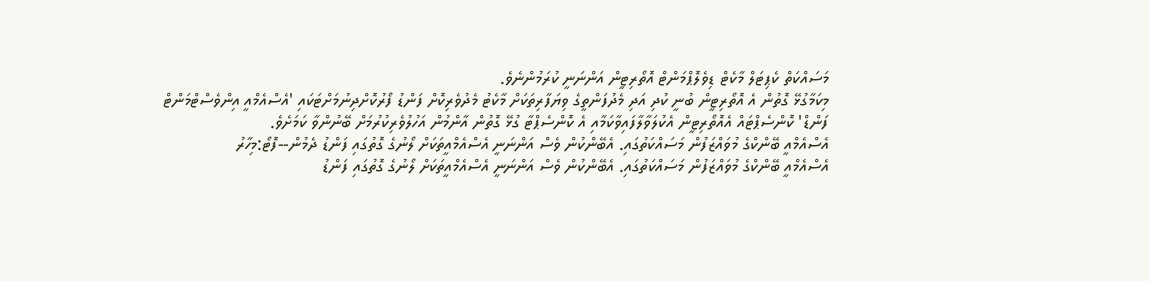މަސައްކަތް ކެޕިޓަލް މާކެޓް ޑިވެލޮޕްމަންޓް އޮތޯރިޓީން އަންނަނީ ކުރަމުންނެވެ.
މިކަމާގުޅޭ ގޮތުން އެ އޮތޯރިޓީން ބުނީ ކުދި އަދި މެދުފަންތީގެ ވިޔަފާރިތަކަށް މާކެޓު މެދުވެރިކޮށް ފަންޑު ފޯރުކޮށްދިނުމަށްޓަކައި 'އެސްއެމްއީ އިންވެސްޓްމަންޓް ފަންޑް' ކޮންސެޕްޓައް އެއޮތޯރިޓީން އެކުލަވާލާފައިވާކަމާއި އެ ކޮންސެޕްޓާ ގުޅޭ ގޮތުން އާންމުން އަހުލުވެރިކުރުމަށް ބޭނުންވާ ކަމަށެވެ.
އެސްއެމްއީ ބޭންކްގެ މުވައްޒަފުން މަސައްކަތުގައި. އެބޭންކުން ވެސް އަންނަނީ އެސްއެމްއީތަކަށް ލޯނުގެ ގޮތުގައި ފަންޑު ދެމުން--ފޮޓޯ:މިހާރު
އެސްއެމްއީ ބޭންކްގެ މުވައްޒަފުން މަސައްކަތުގައި. އެބޭންކުން ވެސް އަންނަނީ އެސްއެމްއީތަކަށް ލޯނުގެ ގޮތުގައި ފަންޑު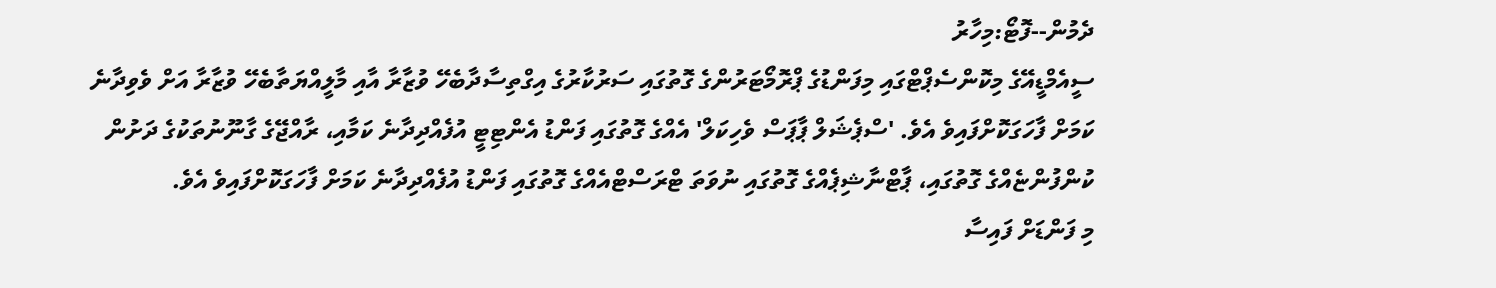ދެމުން--ފޮޓޯ:މިހާރު
ސީއެމްޑީއޭގެ މިކޮންސެޕްޓްގައި މިފަންޑުގެ ޕްރޮމޯޓަރުންގެ ގޮތުގައި ސަރުކާރުގެ އިގްތިސާދާބެހޭ ވުޒާރާ އާއި މާލީއްޔަތާބެހޭ ވުޒާރާ އަށް ވެވިދާނެ ކަމަށް ފާހަގަކޮށްފައިވެ އެވެ. 'ސްޕެޝަލް ޕާޕަސް ވެހިކަލް' އެއްގެ ގޮތުގައި ފަންޑު އެންޓިޓީ އުފެއްދިދާނެ ކަމާއި، ރާއްޖޭގެ ގާނޫނުތަކުގެ ދަށުން ކުންފުންޏެއްގެ ގޮތުގައި، ޕާޓްނާޝިޕެއްގެ ގޮތުގައި ނުވަތަ ޓްރަސްޓްއެއްގެ ގޮތުގައި ފަންޑު އުފެއްދިދާނެ ކަމަށް ފާހަގަކޮށްފައިވެ އެވެ.
މި ފަންޑަށް ފައިސާ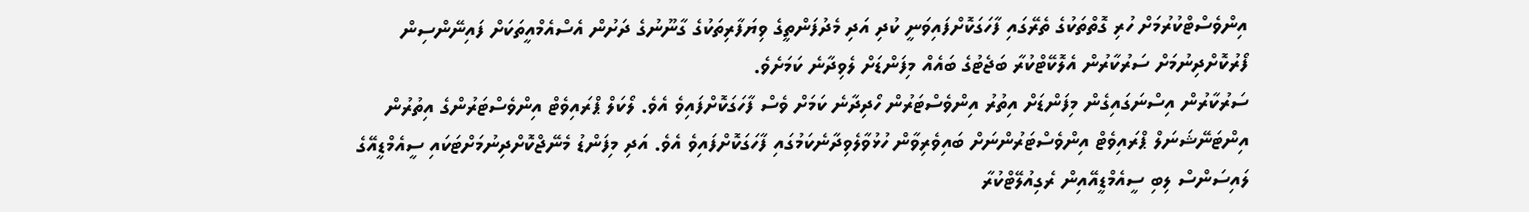އިންވެސްޓްކުރުމަށް ހުރި ގޮތްތަކުގެ ތެރޭގައި ފާހަގަކޮށްފައިވަނީ ކުދި އަދި މެދުފަންތީގެ ވިޔަފާރިތަކުގެ ގާނޫނުގެ ދަށުން އެސްއެމްއީތަކަށް ފައިނޭންސިން ފޯރުކޮށްދިނުމަށް ސަރުކާރުން އެލޮކޭޓްކުރާ ބަޖެޓުގެ ބައެއް މިފަންޑަށް ލެވިދާނެ ކަމަށެވެ.
ސަރުކާރުން އިސްނަގައިގެން މިފަންޑަށް އިތުރު އިންވެސްޓަރުން ހޯދިދާނެ ކަމަށް ވެސް ފާހަގަކޮށްފައިވެ އެވެ. ލޯކަލް ޕްރައިވެޓް އިންވެސްޓަރުންގެ އިތުރުން އިންޓަނޭޝަނަލް ޕްރައިވެޓް އިންވެސްޓަރުންނަށް ބައިވެރިވާން ހުޅުވާލެވިދާނެކަމުގައި ފާހަގަކޮށްފައިވެ އެވެ. އަދި މިފަންޑު މެނޭޖްކޮށްދިނުމަށްޓަކައި ސީއެމްޑީއޭގެ ލައިސަންސް ލިބި ސީއެމްޑީއޭއިން ރެގިއުލޭޓްކުރާ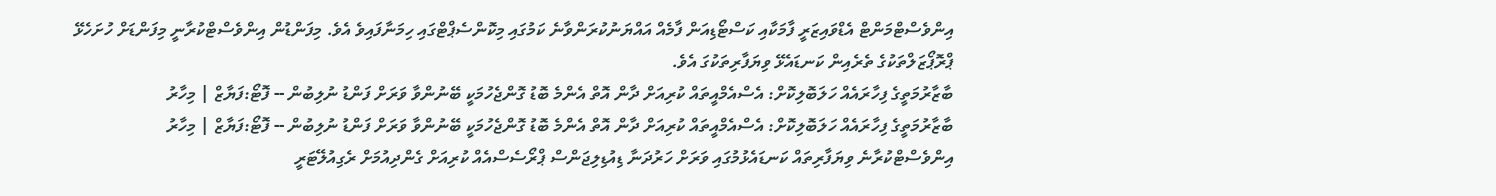އިންވެސްޓްމަންޓް އެޑްވައިޒަރީ ފާމަކާއި ކަސްޓޯޑިއަން ފާމެއް އައްޔަނުކުރަންވާނެ ކަމުގައި މިކޮންސެޕްޓްގައި ހިމަނާފައިވެ އެވެ. މިފަންޑުން އިންވެސްޓްކުރާނީ މިފަންޑަށް ހުށަހެޅޭ ޕްރޮޕޯޒަލްތަކުގެ ތެރެއިން ކަނޑައެޅޭ ވިޔަފާރިތަކުގަ އެވެ.
ބާޒާރުމަތީގެ ފިހާރައެއް ހަލަބޮލިކޮށް: އެސްއެމްއީތައް ކުރިއަށް ދާން އޮތް އެންމެ ބޮޑު ގޮންޖެހުމަކީ ބޭނުންވާ ވަރަށް ފަންޑު ނުލިބުން -- ފޮޓޯ:ފަޔާޒް | މިހާރު
ބާޒާރުމަތީގެ ފިހާރައެއް ހަލަބޮލިކޮށް: އެސްއެމްއީތައް ކުރިއަށް ދާން އޮތް އެންމެ ބޮޑު ގޮންޖެހުމަކީ ބޭނުންވާ ވަރަށް ފަންޑު ނުލިބުން -- ފޮޓޯ:ފަޔާޒް | މިހާރު
އިންވެސްޓްކުރާނެ ވިޔަފާރިތައް ކަނޑައެޅުމުގައި ވަރަށް ހަރުދަނާ ޑިއުޑިލިޖަންސް ޕްރޯސެސްއެއް ކުރިއަށް ގެންދިއުމަށް ރެގިއުލޭޓަރީ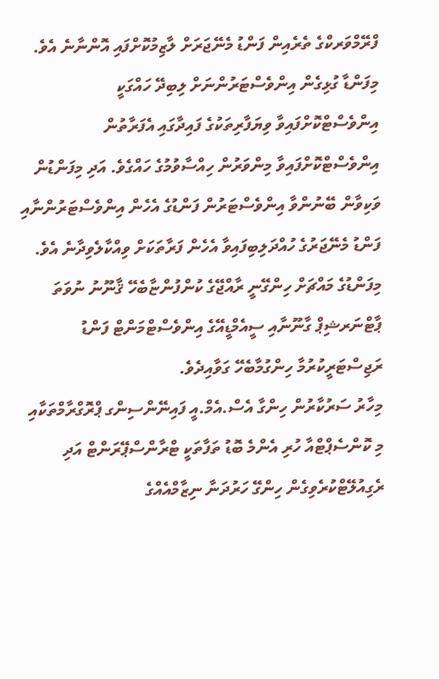ފްރޭމްވަރކްގެ ތެރެއިން ފަންޑު މެނޭޖަރަށް ލާޒިމުކޮށްފައި އޮންނާނެ އެވެ. މިފަންޑާ ގުޅިގެން އިންވެސްޓަރުންނަށް ލިބިދޭ ހައްގަކީ އިންވެސްޓްކޮށްފައިވާ ވިޔަފާރިތަކުގެ ފައިދާގައި އެފަރާތުން އިންވެސްޓްކޮށްފައިވާ މިންވަރުން ހިއްސާވުމުގެ ހައްގެވެ. އަދި މިފަންޑުން ވަކިވާން ބޭނުންވާ އިންވެސްޓަރުން ފަންޑުގެ އެހެން އިންވެސްޓަރުންނާއި ފަންޑު މެނޭޖަރުގެ ހުއްދަލިބިފައިވާ އެހެން ފަރާތަކަށް ވިއްކާލެވިދާނެ އެވެ. މިފަންޑުގެ މައްޗަށް ހިންގޭނީ ރާއްޖޭގެ ކުންފުންޏާބެހޭ ޤާނޫނު ނުވަތަ ޕާޓްނަރޝިޕް ގާނޫނާއި ސީއެމްޑީއޭގެ އިންވެސްޓްމަންޓް ފަންޑު ރަޖިސްޓަރީކުރުމާ ހިންގުމާބެހޭ ގަވާއިދެވެ.
މިހާރު ސަރުކާރުން ހިންގާ އެސް.އެމް.އީ ފައިނޭންސިންގ ޕްރޮގްރާމްތަކާއި މި ކޮންސެޕްޓްއާ ހުރި އެންމެ ބޮޑު ތަފާތަކީ ޓްރާންސްޕޭރަންޓް އަދި ރެގިއުލޭޓްކުރެވިގެން ހިންގޭ ހަރުދަނާ ނިޒާމްއެއްގެ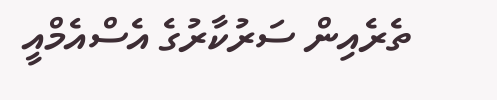ތެރެއިން ސަރުކާރުގެ އެސްއެމްއީ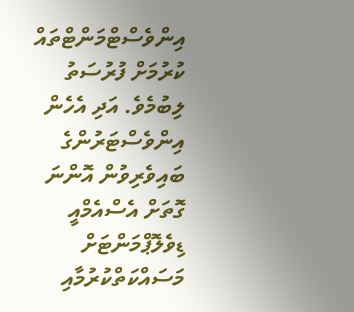އިންވެސްޓްމަންޓްތައް ކުރުމަށް ފުރުސަތު ލިބުމެވެ. އަދި އެހެން އިންވެސްޓަރުންގެ ބައިވެރިވުން އޮންނަ ގޮތަށް އެސްއެމްއީ ޑިވެލޮޕްމަންޓަށް މަސައްކަތްކުރުމާއި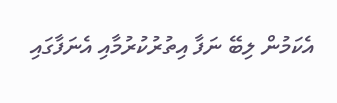އެކަމުން ލިބޭ ނަފާ އިތުރުކުރުމާއި އެނަފާގައި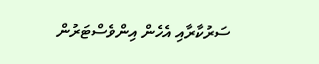ސަރުކާރާއި އެހެން އިންވެސްޓަރުން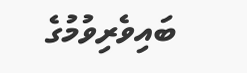ބައިވެރިވުމުގެ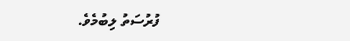ފުރުސަތު ލިބުމެވެ.